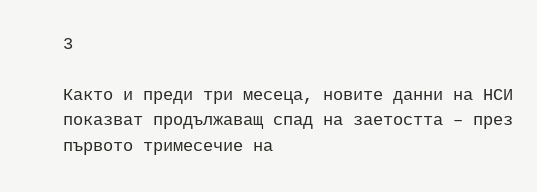3

Както и преди три месеца, новите данни на НСИ показват продължаващ спад на заетостта – през първото тримесечие на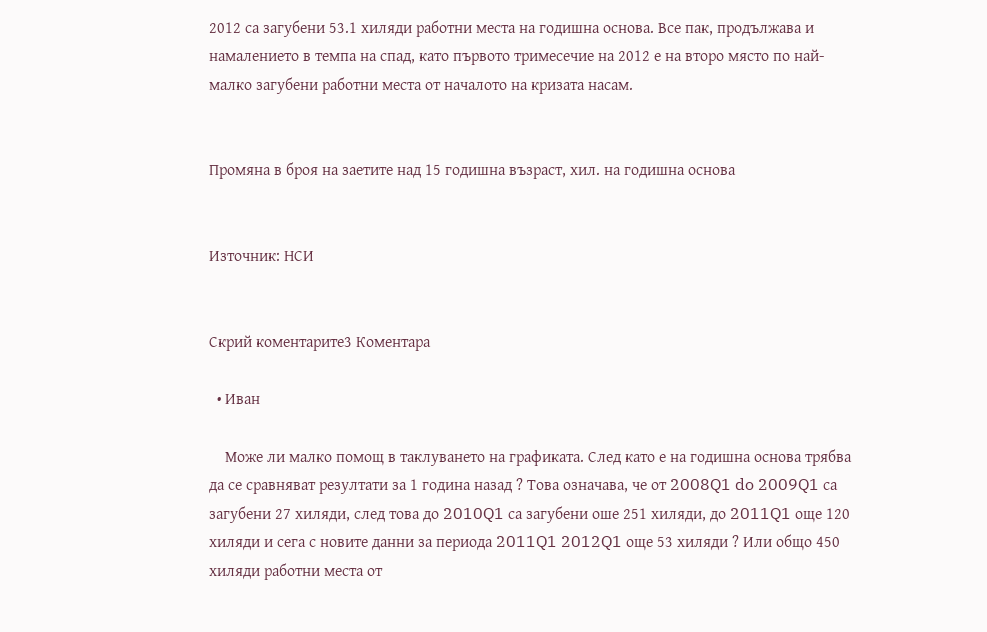2012 са загубени 53.1 хиляди работни места на годишна основа. Все пак, продължава и намалението в темпа на спад, като първото тримесечие на 2012 е на второ място по най-малко загубени работни места от началото на кризата насам.


Промяна в броя на заетите над 15 годишна възраст, хил. на годишна основа


Източник: НСИ


Скрий коментарите3 Коментара

  • Иван

    Може ли малко помощ в таклуването на графиката. След като е на годишна основа трябва да се сравняват резултати за 1 година назад ? Това означава, че от 2008Q1 do 2009Q1 са загубени 27 хиляди, след това до 2010Q1 са загубени оше 251 хиляди, до 2011Q1 още 120 хиляди и сега с новите данни за периода 2011Q1 2012Q1 още 53 хиляди ? Или общо 450 хиляди работни места от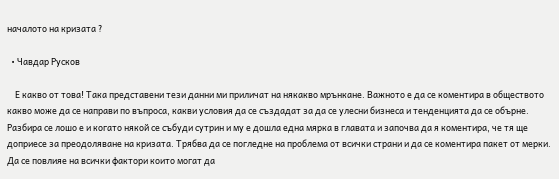началото на кризата ?

  • Чавдар Русков

    Е какво от това! Така представени тези данни ми приличат на някакво мрънкане. Важното е да се коментира в обществото какво може да се направи по въпроса, какви условия да се създадат за да се улесни бизнеса и тенденцията да се обърне. Разбира се лошо е и когато някой се събуди сутрин и му е дошла една мярка в главата и започва да я коментира, че тя ще доприесе за преодоляване на кризата. Трябва да се погледне на проблема от всички страни и да се коментира пакет от мерки. Да се повлияе на всички фактори които могат да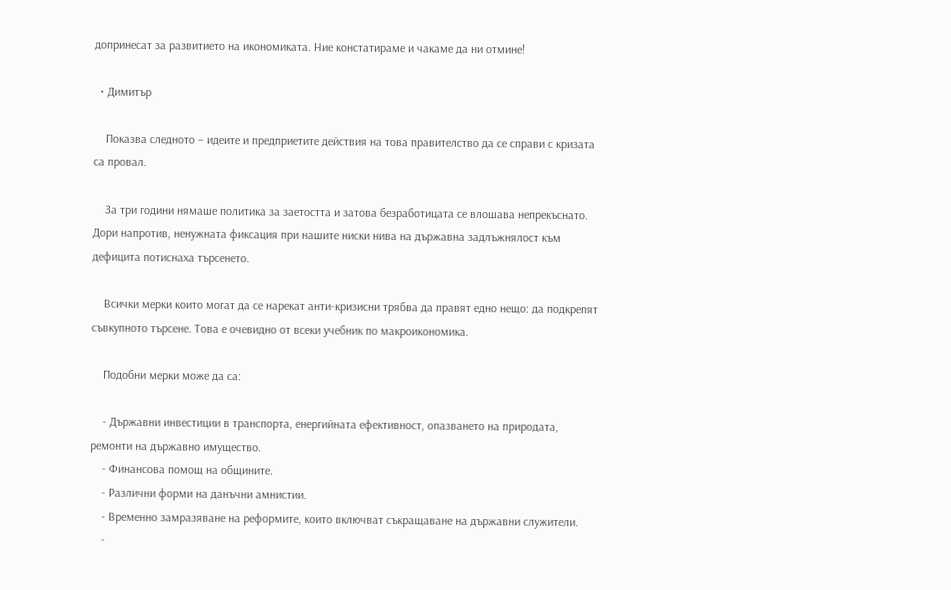допринесат за развитието на икономиката. Ние констатираме и чакаме да ни отмине!

  • Димитър

    Показва следното – идеите и предприетите действия на това правителство да се справи с кризата са провал.

    За три години нямаше политика за заетостта и затова безработицата се влошава непрекъснато. Дори напротив, ненужната фиксация при нашите ниски нива на държавна задлъжнялост към дефицита потиснаха търсенето.

    Всички мерки които могат да се нарекат анти-кризисни трябва да правят едно нещо: да подкрепят съвкупното търсене. Това е очевидно от всеки учебник по макроикономика.

    Подобни мерки може да са:

    - Държавни инвестиции в транспорта, енергийната ефективност, опазването на природата, ремонти на държавно имущество.
    - Финансова помощ на общините.
    - Различни форми на данъчни амнистии.
    - Временно замразяване на реформите, които включват съкращаване на държавни служители.
    -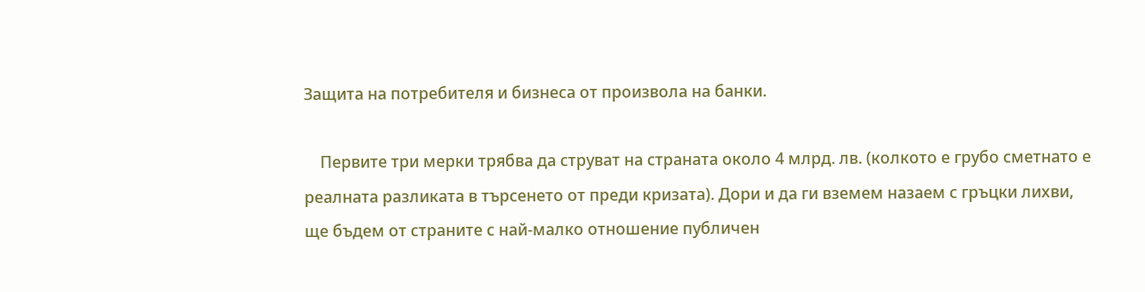Защита на потребителя и бизнеса от произвола на банки.

    Первите три мерки трябва да струват на страната около 4 млрд. лв. (колкото е грубо сметнато е реалната разликата в търсенето от преди кризата). Дори и да ги вземем назаем с гръцки лихви, ще бъдем от страните с най-малко отношение публичен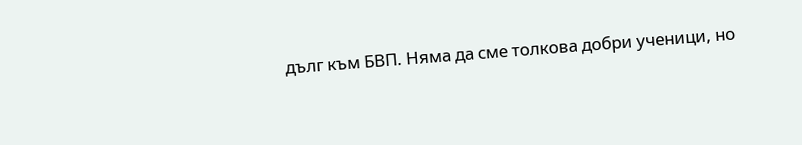дълг към БВП. Няма да сме толкова добри ученици, но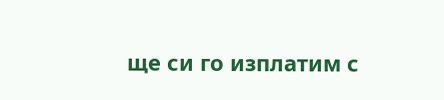ще си го изплатим с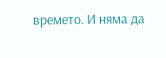времето. И няма да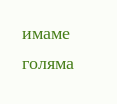имаме голяма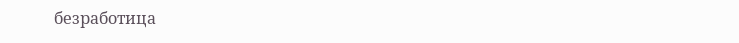безработица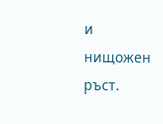и нищожен ръст.